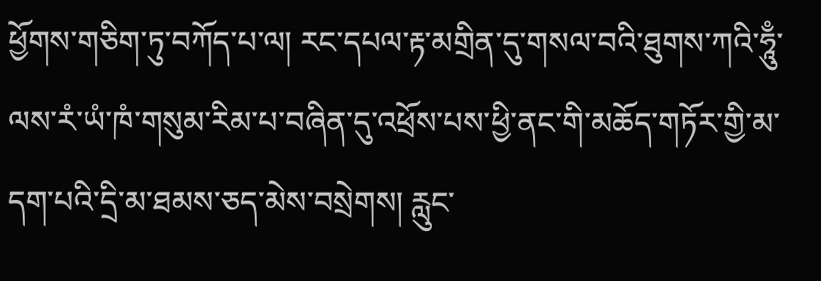ཕྱོགས་གཅིག་ཏུ་བཀོད་པ་ལ། རང་དཔལ་རྟ་མགྲིན་དུ་གསལ་བའི་ཐུགས་ཀའི་ཧཱུྃ་ལས་རཾ་ཡཾ་ཁཾ་གསུམ་རིམ་པ་བཞིན་དུ་འཕྲོས་པས་ཕྱི་ནང་གི་མཆོད་གཏོར་གྱི་མ་དག་པའི་དྲི་མ་ཐམས་ཅད་མེས་བསྲེགས། རླུང་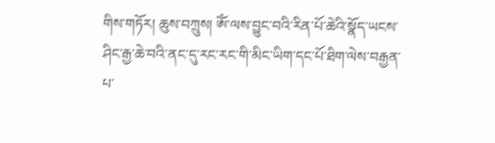གིས་གཏོར། ཆུས་བཀྲུས། ཨོཾ་ལས་བྱུང་བའི་རིན་པོ་ཆེའི་སྣོད་ཡངས་ཤིང་རྒྱ་ཆེ་བའི་ནང་དུ་རང་རང་གི་མིང་ཡིག་དང་པོ་ཐིག་ལེས་བརྒྱན་པ་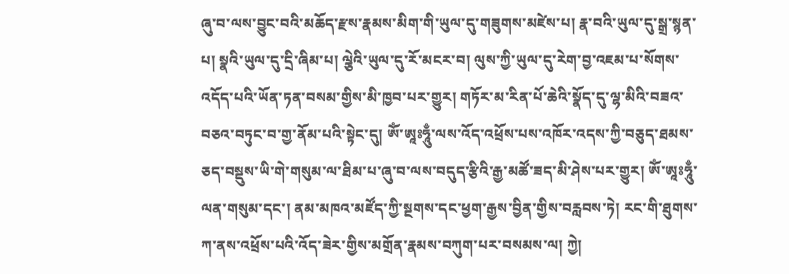ཞུ་བ་ལས་བྱུང་བའི་མཆོད་རྫས་རྣམས་མིག་གི་ཡུལ་དུ་གཟུགས་མཛེས་པ། རྣ་བའི་ཡུལ་དུ་སྒྲ་སྙན་པ། སྣའི་ཡུལ་དུ་དྲི་ཞིམ་པ། ལྕེའི་ཡུལ་དུ་རོ་མངར་བ། ལུས་ཀྱི་ཡུལ་དུ་རེག་བྱ་འཇམ་པ་སོགས་འདོད་པའི་ཡོན་ཏན་བསམ་གྱིས་མི་ཁྱབ་པར་གྱུར། གཏོར་མ་རིན་པོ་ཆེའི་སྣོད་དུ་ལྷ་མིའི་བཟའ་བཅའ་བཏུང་བ་གྱ་ནོམ་པའི་སྟེང་དུ། ཨོཾ་ཨཱཿཧཱུྃ་ལས་འོད་འཕྲོས་པས་འཁོར་འདས་ཀྱི་བཅུད་ཐམས་ཅད་བསྡུས་ཡི་གེ་གསུམ་ལ་ཐིམ་པ་ཞུ་བ་ལས་བདུད་རྩིའི་རྒྱ་མཚོ་ཟད་མི་ཤེས་པར་གྱུར། ཨོཾ་ཨཱཿཧཱུྃ་ལན་གསུམ་དང་། ནམ་མཁའ་མཛོད་ཀྱི་སྔགས་དང་ཕྱག་རྒྱས་བྱིན་གྱིས་བརླབས་ཏེ། རང་གི་ཐུགས་ཀ་ནས་འཕྲོས་པའི་འོད་ཟེར་གྱིས་མགྲོན་རྣམས་བཀུག་པར་བསམས་ལ། ཀྱེ།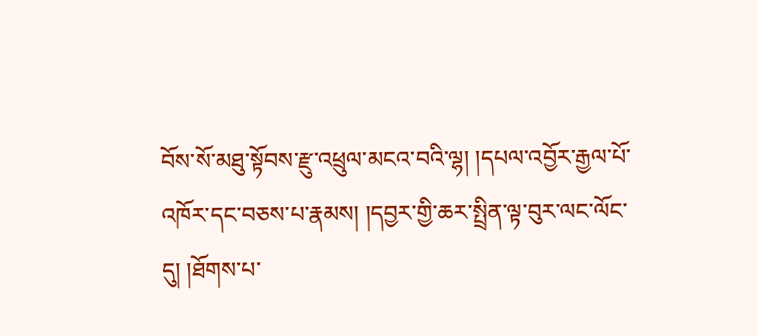བོས་སོ་མཐུ་སྟོབས་རྫུ་འཕྲུལ་མངའ་བའི་ལྷ། །དཔལ་འབྱོར་རྒྱལ་པོ་འཁོར་དང་བཅས་པ་རྣམས། །དབྱར་གྱི་ཆར་སྤྲིན་ལྟ་བུར་ལང་ལོང་དུ། །ཐོགས་པ་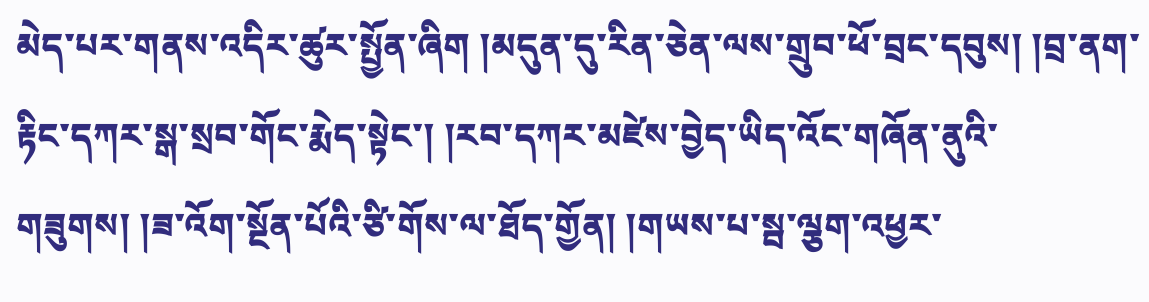མེད་པར་གནས་འདིར་ཚུར་སྤྱོན་ཞིག །མདུན་དུ་རིན་ཅེན་ལས་གྲུབ་ཕོ་བྲང་དབུས། །བྲ་ནག་རྟིང་དཀར་སྒ་སྲབ་གོང་རྨེད་སྟེང་། །རབ་དཀར་མཛེས་བྱེད་ཡིད་འོང་གཞོན་ནུའི་གཟུགས། །ཟ་འོག་སྔོན་པོའི་ཙི་གོས་ལ་ཐོད་གྱོན། །གཡས་པ་སྦ་ལྕག་འཕྱར་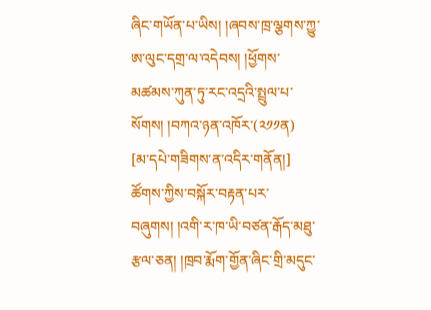ཞིང་གཡོན་པ་ཡིས། །ཞབས་ཁྲ་ལྕགས་ཀྱུ་ཨ་ལུང་དགྲ་ལ་འདེབས། །ཕྱོགས་མཚམས་ཀུན་ཏུ་རང་འདྲའི་སྤྲུལ་པ་སོགས། །བཀའ་ཉན་འཁོར་(༢༡༡ན)
[མ་དཔེ་གཟིགས་ན་འདིར་གནོན།]
ཚོགས་ཀྱིས་བསྐོར་བརྟན་པར་བཞུགས། །འགི་ར་ཁ་ཡི་བཙན་རྒོད་མཐུ་རྩལ་ཅན། །ཁྲབ་རྨོག་གྱོན་ཞིང་གྲི་མདུང་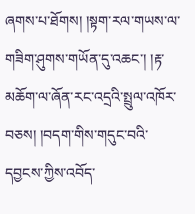ཞགས་པ་ཐོགས། །སྟག་རལ་གཡས་ལ་གཟིག་ཤུགས་གཡོན་དུ་འཆང་། །རྟ་མཆོག་ལ་ཞོན་རང་འདྲའི་སྤྲུལ་འཁོར་བཅས། །བདག་གིས་གདུང་བའི་དབྱངས་ཀྱིས་འབོད་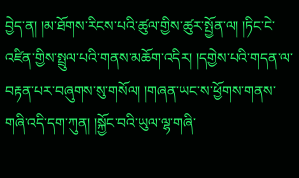བྱེད་ན། །མ་ཐོགས་རིངས་པའི་ཚུལ་གྱིས་ཚུར་སྤྱོན་ལ། །ཏིང་ངེ་འཛིན་གྱིས་སྤྲུལ་པའི་གནས་མཆོག་འདིར། །དགྱེས་པའི་གདན་ལ་བརྟན་པར་བཞུགས་སུ་གསོལ། །གཞན་ཡང་ས་ཕྱོགས་གནས་གཞི་འདི་དག་ཀུན། །སྐྱོང་བའི་ཡུལ་ལྷ་གཞི་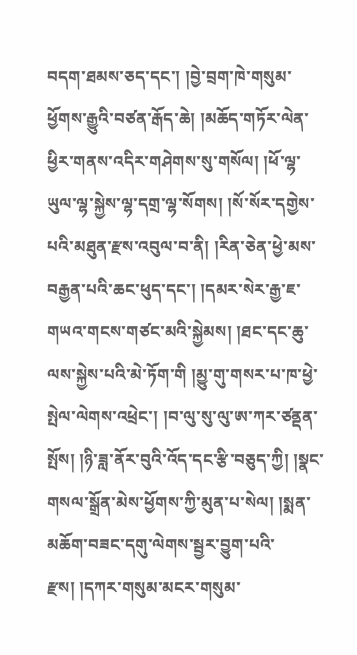བདག་ཐམས་ཅད་དང་། །བྱེ་བྲག་ཁེ་གསུམ་ཕྱོགས་རྒྱུའི་བཙན་རྒོད་ཆེ། །མཆོད་གཏོར་ལེན་ཕྱིར་གནས་འདིར་གཤེགས་སུ་གསོལ། །ཕོ་ལྷ་ཡུལ་ལྷ་སྐྱེས་ལྷ་དགྲ་ལྷ་སོགས། །སོ་སོར་དགྱེས་པའི་མཐུན་རྫས་འབུལ་བ་ནི། །རིན་ཅེན་ཕྱེ་མས་བརྒྱན་པའི་ཆང་ཕུད་དང་། །དམར་སེར་རྒྱ་ཇ་གཡའ་གངས་གཙང་མའི་སྐྱེམས། །ཐང་དང་ཆུ་ལས་སྐྱེས་པའི་མེ་ཏོག་གི །མྱུ་གུ་གསར་པ་ཁ་ཕྱེ་སྤེལ་ལེགས་འཕྲེང་། །བ་ལུ་སུ་ལུ་ཨ་ཀར་ཙནྡན་སྤོས། །ཉི་ཟླ་ནོར་བུའི་འོད་དང་རྩི་བཅུད་ཀྱི། །སྣང་གསལ་སྒྲོན་མེས་ཕྱོགས་ཀྱི་མུན་པ་སེལ། །སྨན་མཆོག་བཟང་དགུ་ལེགས་སྦྱར་བྱུག་པའི་རྫས། །དཀར་གསུམ་མངར་གསུམ་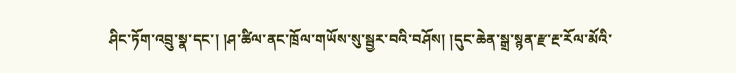ཤིང་ཏོག་འབྲུ་སྣ་དང་། །ཤ་ཚིལ་ནང་ཁྲོལ་གཡོས་སུ་སྦྱར་བའི་བཤོས། །དུང་ཆེན་སྒྲ་སྙན་རྫ་རྔ་རོལ་མོའི་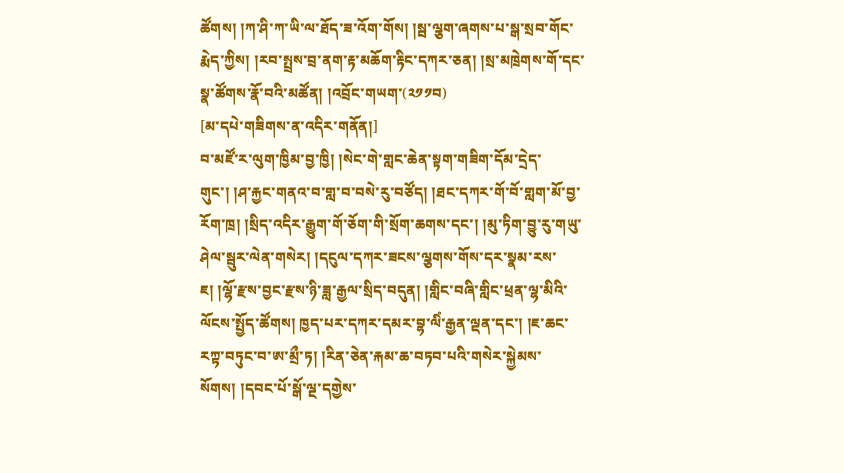ཚོགས། །ཀ་ཤི་ཀ་ཡི་ལ་ཐོད་ཟ་འོག་གོས། །སྦ་ལྕག་ཞགས་པ་སྒ་སྲབ་གོང་རྨེད་ཀྱིས། །རབ་སྤྲས་བྲ་ནག་རྟ་མཆོག་རྟིང་དཀར་ཅན། །སྲ་མཁྲེགས་གོ་དང་སྣ་ཚོགས་རྣོ་བའི་མཚོན། །འབྲོང་གཡག་(༢༡༡བ)
[མ་དཔེ་གཟིགས་ན་འདིར་གནོན།]
བ་མཛོ་ར་ལུག་ཁྱིམ་བྱ་ཁྱི། །སེང་གེ་གླང་ཆེན་སྟག་གཟིག་དོམ་དྲེད་གུང་། །ཤ་རྐྱང་གནའ་བ་གླ་བ་བསེ་རུ་བཙོད། །ཐང་དཀར་གོ་བོ་གླག་མོ་བྱ་རོག་ཁྲ། །སྲིད་འདིར་རྒྱུག་གོ་ཅོག་གི་སྲོག་ཆགས་དང་། །མུ་ཏིག་བྱུ་རུ་གཡུ་ཤེལ་སྦུར་ལེན་གསེར། །དངུལ་དཀར་ཟངས་ལྕགས་གོས་དར་སྣམ་རས་ཇ། །ལྷོ་རྫས་བྱང་རྫས་ཉི་ཟླ་རྒྱལ་སྲིད་བདུན། །གླིང་བཞི་གླིང་ཕྲན་ལྷ་མིའི་ལོངས་སྤྱོད་ཚོགས། ཁྱད་པར་དཀར་དམར་བྷ་ལིཾ་རྒྱན་ལྡན་དང་། །ཇ་ཆང་རཀྟ་བཏུང་བ་ཨ་མྲྀ་ཏ། །རིན་ཅེན་རྐམ་ཆ་བཏབ་པའི་གསེར་སྐྱེམས་སོགས། །དབང་པོ་སྒོ་ལྔ་དགྱེས་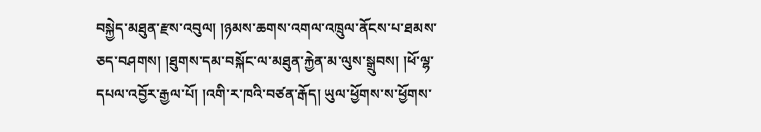བསྐྱེད་མཐུན་རྫས་འབུལ། །ཉམས་ཆགས་འགལ་འཁྲུལ་ནོངས་པ་ཐམས་ཅད་བཤགས། །ཐུགས་དམ་བསྐོང་ལ་མཐུན་རྐྱེན་མ་ལུས་སྒྲུབས། །ཕོ་ལྷ་དཔལ་འབྱོར་རྒྱལ་པོ། །འགི་ར་ཁའི་བཙན་རྒོད། ཡུལ་ཕྱོགས་ས་ཕྱོགས་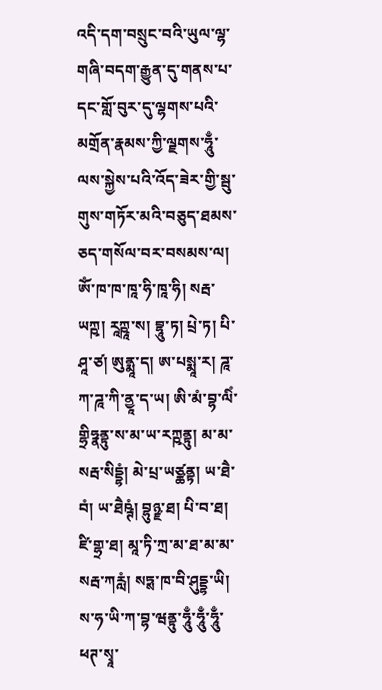འདི་དག་བསྲུང་བའི་ཡུལ་ལྷ་གཞི་བདག་རྒྱུན་དུ་གནས་པ་དང་གློ་བུར་དུ་ལྷགས་པའི་མགྲོན་རྣམས་ཀྱི་ལྗགས་ཧཱུྃ་ལས་སྐྱེས་པའི་འོད་ཟེར་གྱི་སྦུ་གུས་གཏོར་མའི་བཅུད་ཐམས་ཅད་གསོལ་བར་བསམས་ལ། ཨོཾ་ཁ་ཁ་ཁཱ་ཧི་ཁཱ་ཧི། སརྦ་ཡཀྵ། རཱཀྵཱ་ས། བྷཱུ་ཏ། པྲེ་ཏ། པི་ཤཱ་ཙ། ཨུནྨཱ་ད། ཨ་པསྨཱ་ར། ཌཱ་ཀ་ཌཱ་ཀི་ནྱཱ་ད་ཡ། ཨི་མཾ་བྷ་ལིཾ་གྷྲིཧྣནྟུ་ས་མ་ཡ་རཀྵནྟུ། མ་མ་སརྦ་སིདྡྷཾ། མེ་པྲ་ཡཙྪནྟ། ཡ་ཐཻ་བཾ། ཡ་ཐཻཥྚཾ། བྷུཉྫ་ཐ། པི་བ་ཐ། ཛི་གྷྲ་ཐ། མཱ་ཏི་ཀྲ་མ་ཐ་མ་མ་སརྦ་ཀརླཾ། སཏྶ་ཁ་བི་ཤུདྡྷ་ཡི། ས་ཧ་ཡི་ཀ་བྷ་ཝནྟུ་ཧཱུྃ་ཧཱུྃ་ཧཱུྃ་ཕཊ་སྭཱ་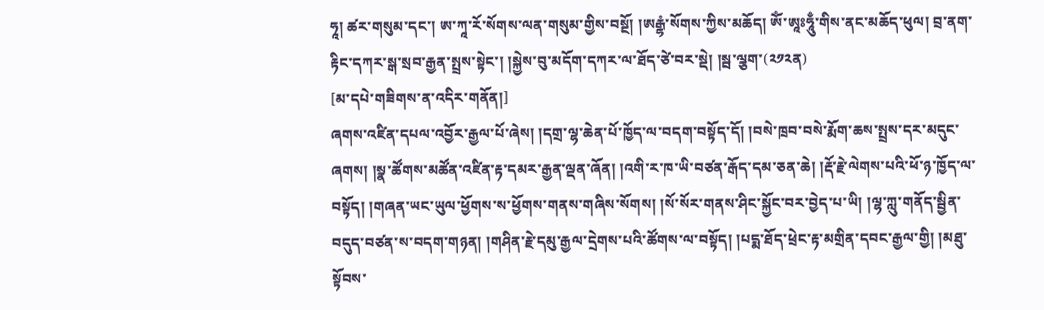ཧཱ། ཚར་གསུམ་དང་། ཨ་ཀཱ་རོ་སོགས་ལན་གསུམ་གྱིས་བསྔོ། །ཨརྒྷཾ་སོགས་ཀྱིས་མཆོད། ཨོཾ་ཨཱཿཧཱུྃ་གིས་ནང་མཆོད་ཕུལ། བྲ་ནག་རྟིང་དཀར་སྒ་སྲབ་རྒྱན་སྤྲས་སྟེང་། །སྐྱེས་བུ་མདོག་དཀར་ལ་ཐོད་ཙེ་བར་སྡེ། །སྦ་ལྕག་(༢༡༢ན)
[མ་དཔེ་གཟིགས་ན་འདིར་གནོན།]
ཞགས་འཛིན་དཔལ་འབྱོར་རྒྱལ་པོ་ཞེས། །དགྲ་ལྷ་ཆེན་པོ་ཁྱོད་ལ་བདག་བསྟོད་དོ། །བསེ་ཁྲབ་བསེ་རྨོག་ཆས་སྤྲས་དར་མདུང་ཞགས། །སྣ་ཚོགས་མཚོན་འཛིན་རྟ་དམར་རྒྱན་ལྡན་ཞོན། །འགི་ར་ཁ་ཡི་བཙན་རྒོད་དམ་ཅན་ཆེ། །རྡོ་རྗེ་ལེགས་པའི་ཕོ་ཉ་ཁྱོད་ལ་བསྟོད། །གཞན་ཡང་ཡུལ་ཕྱོགས་ས་ཕྱོགས་གནས་གཞིས་སོགས། །སོ་སོར་གནས་ཤིང་སྐྱོང་བར་བྱེད་པ་ཡི། །ལྷ་ཀླུ་གནོད་སྦྱིན་བདུད་བཙན་ས་བདག་གཉན། །གཤིན་རྗེ་དམུ་རྒྱལ་དྲེགས་པའི་ཚོགས་ལ་བསྟོད། །པདྨ་ཐོད་ཕྲེང་རྟ་མགྲིན་དབང་རྒྱལ་གྱི། །མཐུ་སྟོབས་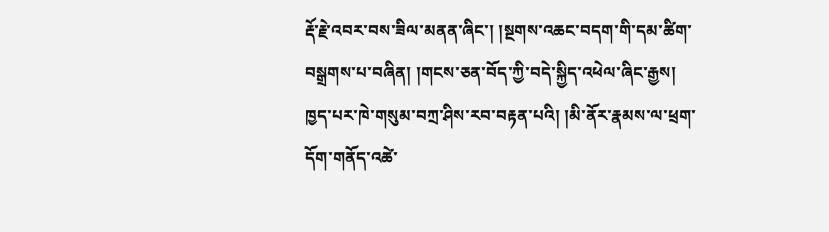རྡོ་རྗེ་འབར་བས་ཟིལ་མནན་ཞིང་། །སྔགས་འཆང་བདག་གི་དམ་ཚིག་བསྒྲགས་པ་བཞིན། །གངས་ཅན་བོད་ཀྱི་བདེ་སྐྱིད་འཕེལ་ཞིང་རྒྱས། ཁྱད་པར་ཁེ་གསུམ་བཀྲ་ཤིས་རབ་བརྟན་པའི། །མི་ནོར་རྣམས་ལ་ཕྲག་དོག་གནོད་འཚེ་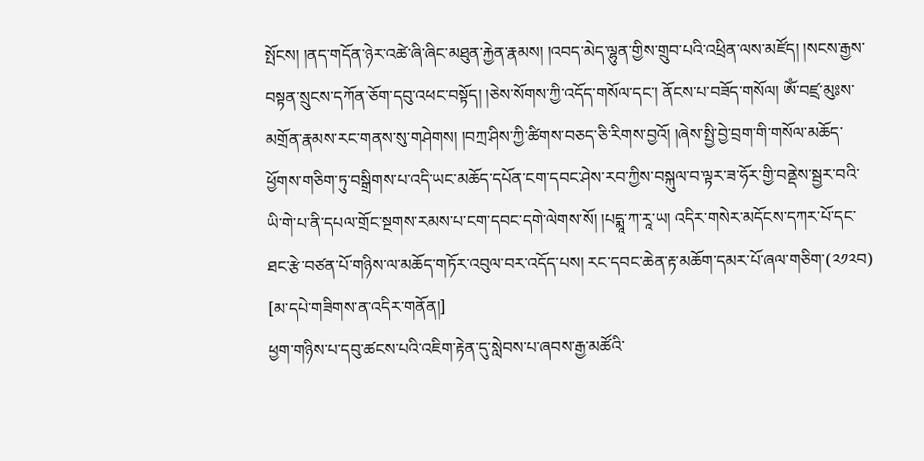སྤོངས། །ནད་གདོན་ཉེར་འཚེ་ཞི་ཞིང་མཐུན་རྐྱེན་རྣམས། །འབད་མེད་ལྷུན་གྱིས་གྲུབ་པའི་འཕྲིན་ལས་མཛོད། །སངས་རྒྱས་བསྟན་སྲུངས་དཀོན་ཅོག་དབུ་འཕང་བསྟོད། །ཅེས་སོགས་ཀྱི་འདོད་གསོལ་དང་། ནོངས་པ་བཟོད་གསོལ། ཨོཾ་བཛྲ་མུཿས་མགྲོན་རྣམས་རང་གནས་སུ་གཤེགས། །བཀྲ་ཤིས་ཀྱི་ཚིགས་བཅད་ཅི་རིགས་བྱའོ། །ཞེས་སྤྱི་བྱེ་བྲག་གི་གསོལ་མཆོད་ཕྱོགས་གཅིག་ཏུ་བསྒྲིགས་པ་འདི་ཡང་མཆོད་དཔོན་ངག་དབང་ཤེས་རབ་ཀྱིས་བསྐུལ་བ་ལྟར་ཟ་ཧོར་གྱི་བནྡེས་སྦྱར་བའི་ཡི་གེ་པ་ནི་དཔལ་གྲོང་སྔགས་རམས་པ་ངག་དབང་དགེ་ལེགས་སོ། །པདྨཱ་ཀ་རཱ་ཡ། འདིར་གསེར་མདོངས་དཀར་པོ་དང་ཐང་རྩེ་བཙན་པོ་གཉིས་ལ་མཆོད་གཏོར་འབུལ་བར་འདོད་པས། རང་དབང་ཆེན་རྟ་མཆོག་དམར་པོ་ཞལ་གཅིག་(༢༡༢བ)
[མ་དཔེ་གཟིགས་ན་འདིར་གནོན།]
ཕྱག་གཉིས་པ་དབུ་ཚངས་པའི་འཇིག་རྟེན་དུ་སླེབས་པ་ཞབས་རྒྱ་མཚོའི་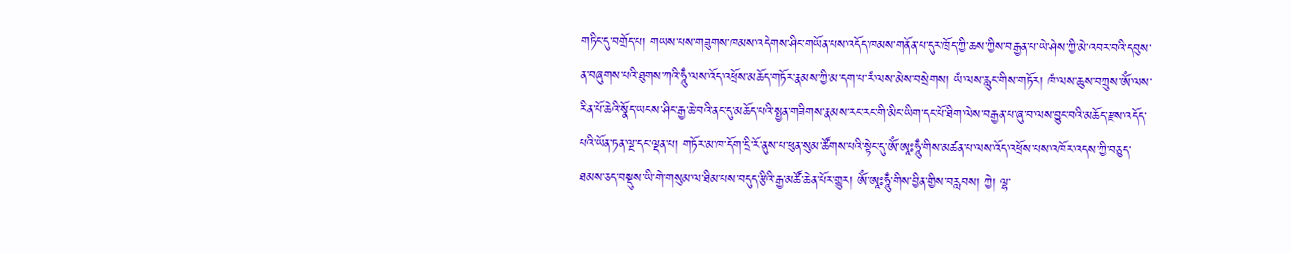གཏིང་དུ་བགྲོད་པ། གཡས་པས་གཟུགས་ཁམས་འདེགས་ཤིང་གཡོན་པས་འདོད་ཁམས་གནོན་པ་དུར་ཁྲོད་ཀྱི་ཆས་ཀྱིས་བརྒྱན་པ་ཡེ་ཤེས་ཀྱི་མེ་འབར་བའི་དབུས་ན་བཞུགས་པའི་ཐུགས་ཀའི་ཧཱུྃ་ལས་འོད་འཕྲོས་མཆོད་གཏོར་རྣམས་ཀྱི་མ་དག་པ་རཾ་ལས་མེས་བསྲེགས། ཡཾ་ལས་རླུང་གིས་གཏོར། ཁཾ་ལས་ཆུས་བཀྲུས་ཨོཾ་ལས་རིན་པོ་ཆེའི་སྣོད་ཡངས་ཤིང་རྒྱ་ཆེ་བའི་ནང་དུ་མཆོད་པའི་སྤྱན་གཟིགས་རྣམས་རང་རང་གི་མིང་ཡིག་དང་པོ་ཐིག་ལེས་བརྒྱན་པ་ཞུ་བ་ལས་བྱུང་བའི་མཆོད་རྫས་འདོད་པའི་ཡོན་ཏན་ལྔ་དང་ལྡན་པ། གཏོར་མ་ཁ་དོག་དྲི་རོ་ནུས་པ་ཕུན་སུམ་ཚོགས་པའི་སྟེང་དུ་ཨོཾ་ཨཱཿཧཱུྃ་གིས་མཚན་པ་ལས་འོད་འཕྲོས་པས་འཁོར་འདས་ཀྱི་བཅུད་ཐམས་ཅད་བསྡུས་ཡི་གེ་གསུམ་ལ་ཐིམ་པས་བདུད་རྩིའི་རྒྱ་མཚོ་ཆེན་པོར་གྱུར། ཨོཾ་ཨཱཿཧཱུྃ་གིས་བྱིན་གྱིས་བརླབས། ཀྱེ། ལྷ་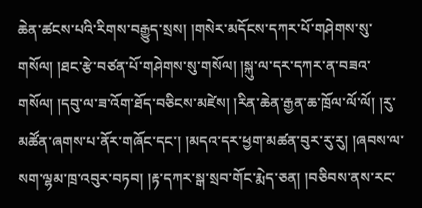ཆེན་ཚངས་པའི་རིགས་བརྒྱུད་སྲས། །གསེར་མདོངས་དཀར་པོ་གཤེགས་སུ་གསོལ། །ཐང་རྩེ་བཙན་པོ་གཤེགས་སུ་གསོལ། །སྐུ་ལ་དར་དཀར་ན་བཟའ་གསོལ། །དབུ་ལ་ཟ་འོག་ཐོད་བཅིངས་མཛེས། །རིན་ཆེན་རྒྱན་ཆ་ཁྲོལ་ལོ་ལོ། །རུ་མཚོན་ཞགས་པ་ནོར་གཞོང་དང་། །མདའ་དར་ཕྱག་མཚན་བུར་རུ་རུ། །ཞབས་ལ་སག་ལྷམ་ཁྲ་འབུར་བཏབ། །རྟ་དཀར་སྒ་སྲབ་གོང་རྨེད་ཅན། །བཅིབས་ནས་རང་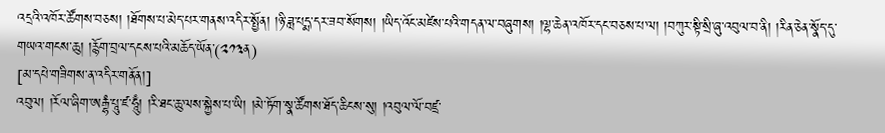འདྲའི་འཁོར་ཚོགས་བཅས། །ཐོགས་པ་མེད་པར་གནས་འདིར་སྤྱོན། །ཉི་ཟླ་པདྨ་དར་ཟབ་སོགས། །ཡིད་འོང་མཛེས་པའི་གདན་ལ་བཞུགས། །ལྷ་ཆེན་འཁོར་དང་བཅས་པ་ལ། །བཀུར་སྟི་སྲི་ཞུ་འབུལ་བ་ནི། །རིན་ཅེན་སྣོད་དུ་གཡའ་གངས་ཆུ། །རྙོག་བྲལ་དངས་པའི་མཆོད་ཡོན་(༢༡༣ན)
[མ་དཔེ་གཟིགས་ན་འདིར་གནོན།]
འབུལ། །རོལ་ཞིག་ཨརྒྷཾ་པཱུ་ཛ་ཧཱུྃ། །རི་ཐང་ཆུ་ལས་སྐྱེས་པ་ཡི། །མེ་ཏོག་སྣ་ཚོགས་ཐོད་ཆིངས་སུ། །འབུལ་ལོ་བཛྲ་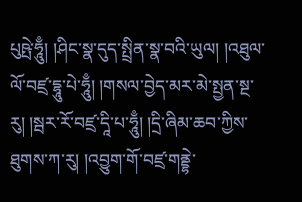པུཥྤེ་ཧཱུྃ། །ཤིང་སྣ་དུད་སྤྲིན་སྣ་བའི་ཡུལ། །འཐུལ་ལོ་བཛྲ་དྷཱུ་པེ་ཧཱུྃ། །གསལ་བྱེད་མར་མེ་སྤྱན་སྔ་རུ། །སྦར་རོ་བཛྲ་དཱི་པ་ཧཱུྃ། །དྲི་ཞིམ་ཆབ་ཀྱིས་ཐུགས་ཀ་རུ། །འབྱུག་གོ་བཛྲ་གནྡྷེ་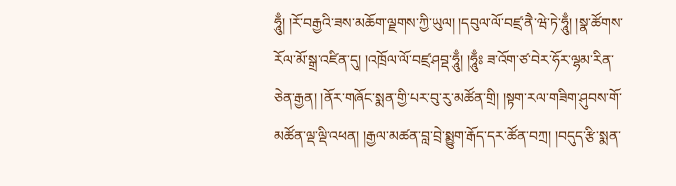ཧཱུྃ། །རོ་བརྒྱའི་ཟས་མཆོག་ལྗགས་ཀྱི་ཡུལ། །དབུལ་ལོ་བཛྲ་ནཻ་ཝེ་ཏེ་ཧཱུྃ། །སྣ་ཚོགས་རོལ་མོ་སྒྲ་འཛིན་དུ། །འཁྲོལ་ལོ་བཛྲ་ཤབྡ་ཧཱུྃ། །ཧཱུྃཿ ཟ་འོག་ཙ་བེར་ཧོར་ལྷམ་རིན་ཅེན་རྒྱན། །ནོར་གཞོང་སྨན་གྱི་པར་བུ་རུ་མཚོན་གྲི། །སྟག་རལ་གཟིག་ཤུབས་གོ་མཚོན་ལྡ་ལྡི་འཕན། །རྒྱལ་མཚན་བླ་བྲེ་སྨྱུག་རྒོད་དར་ཚོན་བཀྲ། །བདུད་རྩི་སྨན་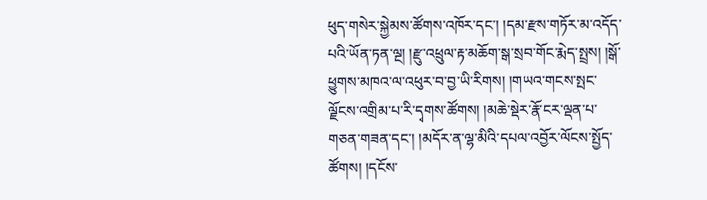ཕུད་གསེར་སྐྱེམས་ཚོགས་འཁོར་དང་། །དམ་རྫས་གཏོར་མ་འདོད་པའི་ཡོན་ཏན་ལྔ། །རྫུ་འཕྲུལ་རྟ་མཆོག་སྒ་སྲབ་གོང་རྨེད་སྤྲས། །སྒོ་ཕྱུགས་མཁའ་ལ་འཕུར་བ་བྱ་ཡི་རིགས། །གཡའ་གངས་སྤང་ལྗོངས་འགྲིམ་པ་རི་དྭགས་ཚོགས། །མཆེ་སྡེར་རྣོ་ངར་ལྡན་པ་གཅན་གཟན་དང་། །མདོར་ན་ལྷ་མིའི་དཔལ་འབྱོར་ལོངས་སྤྱོད་ཚོགས། །དངོས་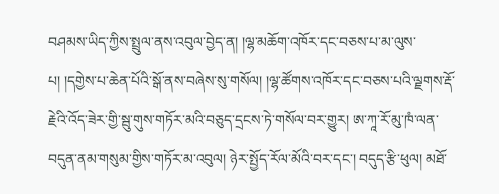བཤམས་ཡིད་ཀྱིས་སྤྲུལ་ནས་འབུལ་བྱེད་ན། །ལྷ་མཆོག་འཁོར་དང་བཅས་པ་མ་ལུས་པ། །དགྱེས་པ་ཆེན་པོའི་སྒོ་ནས་བཞེས་སུ་གསོལ། །ལྷ་ཚོགས་འཁོར་དང་བཅས་པའི་ལྗགས་རྡོ་རྗེའི་འོད་ཟེར་གྱི་སྦུ་གུས་གཏོར་མའི་བཅུད་དྲངས་ཏེ་གསོལ་བར་གྱུར། ཨ་ཀཱ་རོ་མུ་ཁཾ་ལན་བདུན་ནམ་གསུམ་གྱིས་གཏོར་མ་འབུལ། ཉེར་སྤྱོད་རོལ་མོའི་བར་དང་། བདུད་རྩི་ཕུལ། མཐོ་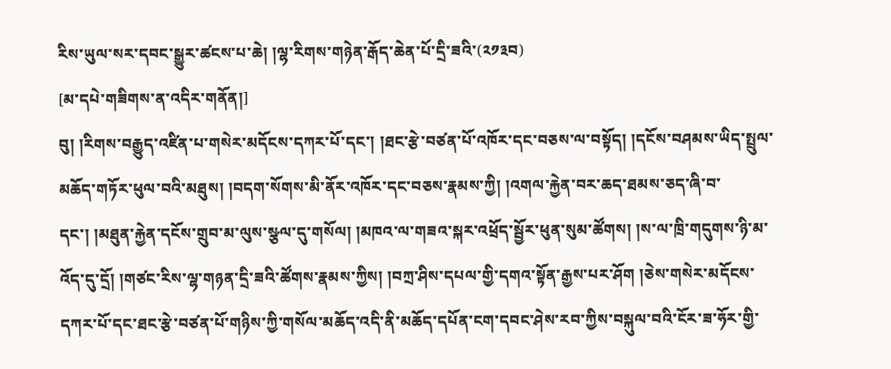རིས་ཡུལ་སར་དབང་སྒྱུར་ཚངས་པ་ཆེ། །ལྷ་རིགས་གཉེན་རྒོད་ཆེན་པོ་དྲི་ཟའི་(༢༡༣བ)
[མ་དཔེ་གཟིགས་ན་འདིར་གནོན།]
བུ། །རིགས་བརྒྱུད་འཛིན་པ་གསེར་མདོངས་དཀར་པོ་དང་། །ཐང་རྩེ་བཙན་པོ་འཁོར་དང་བཅས་ལ་བསྟོད། །དངོས་བཤམས་ཡིད་སྤྲུལ་མཆོད་གཏོར་ཕུལ་བའི་མཐུས། །བདག་སོགས་མི་ནོར་འཁོར་དང་བཅས་རྣམས་ཀྱི། །འགལ་རྐྱེན་བར་ཆད་ཐམས་ཅད་ཞི་བ་དང་། །མཐུན་རྐྱེན་དངོས་གྲུབ་མ་ལུས་སྩལ་དུ་གསོལ། །མཁའ་ལ་གཟའ་སྐར་འཕྲོད་སྦྱོར་ཕུན་སུམ་ཚོགས། །ས་ལ་ཁྲི་གདུགས་ཉི་མ་འོད་དུ་དྲོ། །གཙང་རིས་ལྷ་གཉན་དྲི་ཟའི་ཚོགས་རྣམས་ཀྱིས། །བཀྲ་ཤིས་དཔལ་གྱི་དགའ་སྟོན་རྒྱས་པར་ཤོག །ཅེས་གསེར་མདོངས་དཀར་པོ་དང་ཐང་རྩེ་བཙན་པོ་གཉིས་ཀྱི་གསོལ་མཆོད་འདི་ནི་མཆོད་དཔོན་ངག་དབང་ཤེས་རབ་ཀྱིས་བསྐུལ་བའི་ངོར་ཟ་ཧོར་གྱི་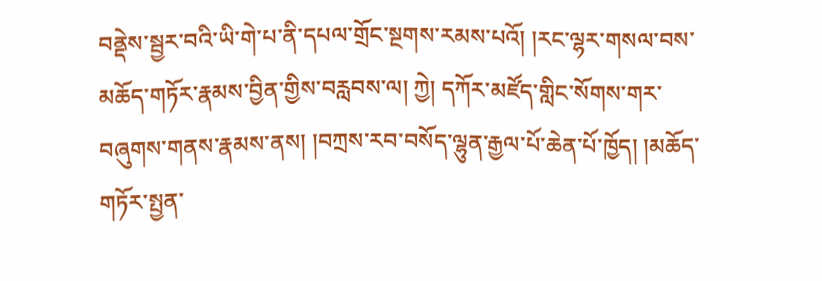བནྡེས་སྦྱར་བའི་ཡི་གེ་པ་ནི་དཔལ་གྲོང་སྔགས་རམས་པའོ། །རང་ལྷར་གསལ་བས་མཆོད་གཏོར་རྣམས་བྱིན་གྱིས་བརླབས་ལ། ཀྱེ། དཀོར་མཛོད་གླིང་སོགས་གར་བཞུགས་གནས་རྣམས་ནས། །བཀྲས་རབ་བསོད་ལྷུན་རྒྱལ་པོ་ཆེན་པོ་ཁྱོད། །མཆོད་གཏོར་སྤྱན་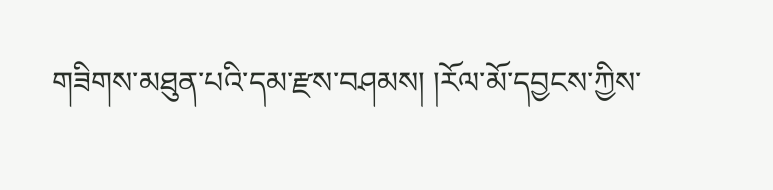གཟིགས་མཐུན་པའི་དམ་རྫས་བཤམས། །རོལ་མོ་དབྱངས་ཀྱིས་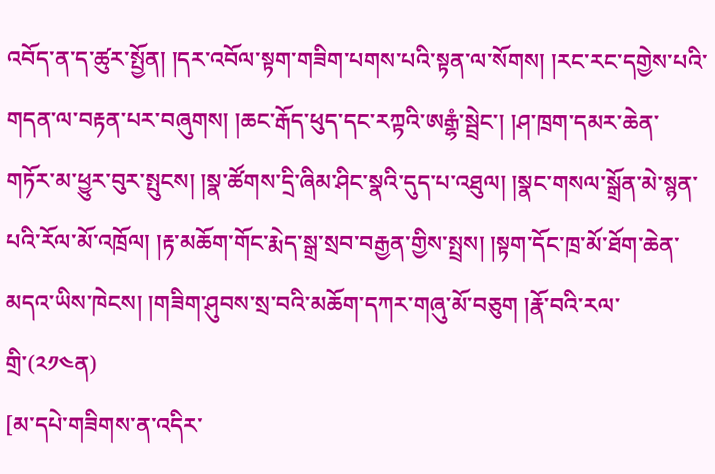འབོད་ན་ད་ཚུར་སྤྱོན། །དར་འབོལ་སྟག་གཟིག་པགས་པའི་སྟན་ལ་སོགས། །རང་རང་དགྱེས་པའི་གདན་ལ་བརྟན་པར་བཞུགས། །ཆང་རྒོད་ཕུད་དང་རཀྟའི་ཨརྒྷཾ་སྦྲེང་། །ཤ་ཁྲག་དམར་ཆེན་གཏོར་མ་ཕྱུར་བུར་སྤུངས། །སྣ་ཚོགས་དྲི་ཞིམ་ཤིང་སྣའི་དུད་པ་འཐུལ། །སྣང་གསལ་སྒྲོན་མེ་སྙན་པའི་རོལ་མོ་འཁྲོལ། །རྟ་མཆོག་གོང་རྨེད་སྒྲ་སྲབ་བརྒྱན་གྱིས་སྤྲས། །སྟག་དོང་ཁྲ་མོ་ཐོག་ཆེན་མདའ་ཡིས་ཁེངས། །གཟིག་ཤུབས་སྲ་བའི་མཆོག་དཀར་གཞུ་མོ་བཅུག །རྣོ་བའི་རལ་གྲི་(༢༡༤ན)
[མ་དཔེ་གཟིགས་ན་འདིར་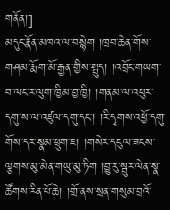གནོན།]
མདུང་རྣོན་མཁའ་ལ་བསྙེག །ཁྲབ་ཆེན་གོས་གཤམ་རྨོག་མོ་རྒྱན་གྱིས་སྤུད། །འབྲོང་གཡག་བ་ལང་ར་ལུག་ཁྱིམ་བྱ་ཁྱི། །གནམ་ལ་འཕུར་དགུ་ས་ལ་འཛུལ་དགུ་དང་། །རི་དྭགས་འཕྱོ་དགུ་གོས་དར་སྣམ་ཕྲུག་ཇ། །གསེར་དངུལ་ཟངས་ལྕགས་མུ་མེན་གཡུ་མུ་ཏིག །བྱུ་རུ་སྦུར་ལེན་སྣ་ཚོགས་རིན་པོ་ཆེ། །གྲོ་ནས་སྲན་གསུམ་བྲའོ་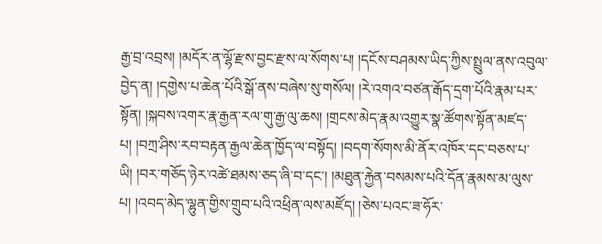རྒྱ་བྲ་འབྲས། །མདོར་ན་ལྷོ་རྫས་བྱང་རྫས་ལ་སོགས་པ། །དངོས་བཤམས་ཡིད་ཀྱིས་སྤྲུལ་ནས་འབུལ་བྱེད་ན། །དགྱེས་པ་ཆེན་པོའི་སྒོ་ནས་བཞེས་སུ་གསོལ། །རེ་འགའ་བཙན་རྒོད་དྲག་པོའི་རྣམ་པར་སྟོན། །སྐབས་འགར་རྣ་རྒྱན་རལ་གུ་རྒྱ་ལུ་ཆས། །གྲངས་མེད་རྣམ་འགྱུར་སྣ་ཚོགས་སྟོན་མཛད་པ། །བཀྲ་ཤིས་རབ་བརྟན་རྒྱལ་ཆེན་ཁྱོད་ལ་བསྟོད། །བདག་སོགས་མི་ནོར་འཁོར་དང་བཅས་པ་ཡི། །བར་གཅོད་ཉེར་འཚེ་ཐམས་ཅད་ཞི་བ་དང་། །མཐུན་རྐྱེན་བསམས་པའི་དོན་རྣམས་མ་ལུས་པ། །འབད་མེད་ལྷུན་གྱིས་གྲུབ་པའི་འཕྲིན་ལས་མཛོད། །ཅེས་པའང་ཟ་ཧོར་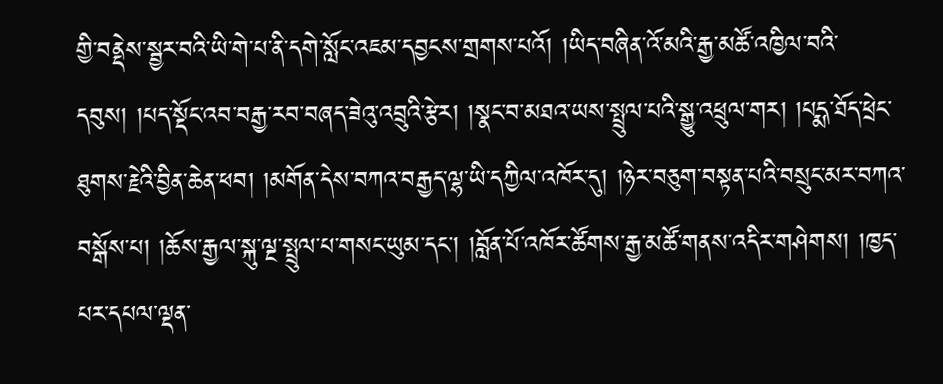གྱི་བནྡེས་སྦྱར་བའི་ཡི་གེ་པ་ནི་དགེ་སློང་འཇམ་དབྱངས་གྲགས་པའོ། །ཡིད་བཞིན་འོ་མའི་རྒྱ་མཚོ་འཁྱིལ་བའི་དབུས། །པད་སྡོང་འབ་བརྒྱ་རབ་བཞད་ཟེའུ་འབྲུའི་རྩེར། །སྣང་བ་མཐའ་ཡས་སྤྲུལ་པའི་སྒྱུ་འཕྲུལ་གར། །པདྨ་ཐོད་ཕྲེང་ཐུགས་རྗེའི་བྱིན་ཆེན་ཕབ། །མགོན་དེས་བཀའ་བརྒྱད་ལྷ་ཡི་དཀྱིལ་འཁོར་དུ། །ཉེར་བཅུག་བསྟན་པའི་བསྲུང་མར་བཀའ་བསྒོས་པ། །ཆོས་རྒྱལ་སྐུ་ལྔ་སྤྲུལ་པ་གསང་ཡུམ་དང་། །བློན་པོ་འཁོར་ཚོགས་རྒྱ་མཚོ་གནས་འདིར་གཤེགས། །ཁྱད་པར་དཔལ་ལྡན་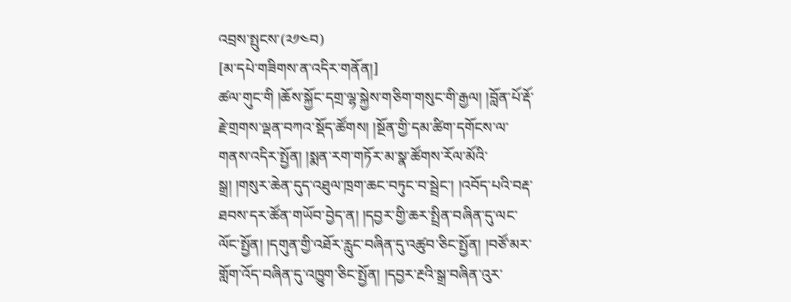འབྲས་སྤུངས་(༢༡༤བ)
[མ་དཔེ་གཟིགས་ན་འདིར་གནོན།]
ཚལ་གུང་གི །ཆོས་སྐྱོང་དགྲ་ལྷ་སྐྱེས་གཅིག་གསུང་གི་རྒྱལ། །བློན་པོ་རྡོ་རྗེ་གྲགས་ལྡན་བཀའ་སྡོད་ཚོགས། །སྔོན་གྱི་དམ་ཚིག་དགོངས་ལ་གནས་འདིར་སྤྱོན། །སྨན་རག་གཏོར་མ་སྣ་ཚོགས་རོལ་མོའི་སྒྲ། །གསུར་ཆེན་དུད་འཐུལ་ཁྲག་ཆང་བཏུང་བ་སྦྲེང་། །འབོད་པའི་བརྡ་ཐབས་དར་ཚོན་གཡོབ་བྱེད་ན། །དབྱར་གྱི་ཆར་སྤྲིན་བཞིན་དུ་ལང་ལོང་སྤྱོན། །དགུན་གྱི་འཐོར་རླུང་བཞིན་དུ་འཚུབ་ཅིང་སྤྱོན། །བཙོ་མར་གློག་འོད་བཞིན་དུ་འཁྱུག་ཅིང་སྤྱོན། །དབྱར་རྔའི་སྒྲ་བཞིན་འུར་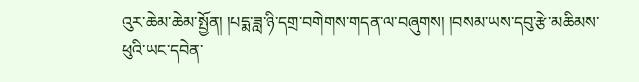འུར་ཆེམ་ཆེམ་སྤྱོན། །པདྨ་ཟླ་ཉི་དགྲ་བགེགས་གདན་ལ་བཞུགས། །བསམ་ཡས་དབུ་རྩེ་མཆིམས་ཕུའི་ཡང་དབེན་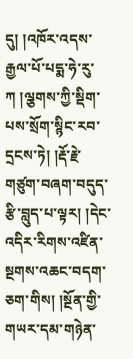དུ། །འཁོར་འདས་རྒྱལ་པོ་པདྨ་ཧེ་རུ་ཀ །ལྕགས་ཀྱི་སྡིག་པས་སྲོག་སྙིང་རབ་དྲངས་ཏེ། །རྡོ་རྗེ་གཙུག་བཞག་བདུད་རྩི་བླུད་པ་ལྟར། །དེང་འདིར་རིགས་འཛིན་སྔགས་འཆང་བདག་ཅག་གིས། །སྔོན་གྱི་གཡར་དམ་གཉེན་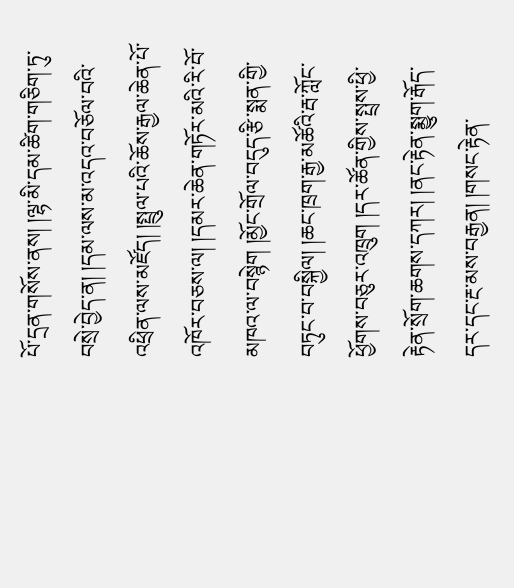པོ་དྲན་གསོས་ནས། །ལྷ་མི་དམ་ཚིག་གཅིག་ཏུ་བསྲེ་བྱེད་ན། །དམ་ལས་མ་འདའ་བཅོལ་བའི་འཕྲིན་ལས་མཛོད། །སྤྲུལ་པའི་ཆོས་རྒྱལ་ཆེན་པོ་འཁོར་བཅས་ལ། །དམར་ཆེན་གཏོར་མའི་རི་བོ་མཁའ་ལ་བསྙེག །མྱོང་གྲོལ་བདུད་རྩི་སྨན་གྱི་བཏུང་བ་བསྐྱིལ། །ཆང་ཁྲག་རྒྱ་མཚོའི་རྦ་ཀློང་ཕྱོགས་བཅུར་འཁྲུག །དར་ཚོན་གྱིས་སྤྲས་ཕྱི་རྟེན་སྲོག་ཆགས་དཀར། །ནང་རྟེན་སྨྱུག་རྒོད་དར་དང་རྔ་མས་བརྒྱན། །གསང་རྟེན་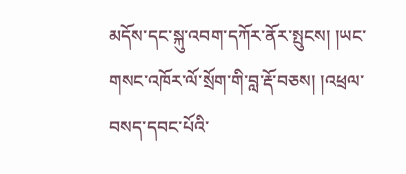མདོས་དང་སྐུ་འབག་དཀོར་ནོར་སྤུངས། །ཡང་གསང་འཁོར་ལོ་སྲོག་གི་བླ་རྡོ་བཅས། །འཕྲལ་བསད་དབང་པོའི་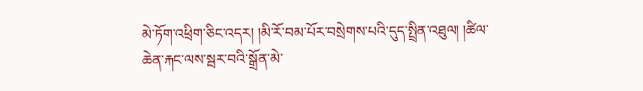མེ་ཏོག་འཕྲིག་ཅིང་འདར། །མི་རོ་བམ་པོར་བསྲེགས་པའི་དུད་སྤྲིན་འཐུལ། །ཚིལ་ཆེན་རྐང་ལས་སྦར་བའི་སྒྲོན་མེ་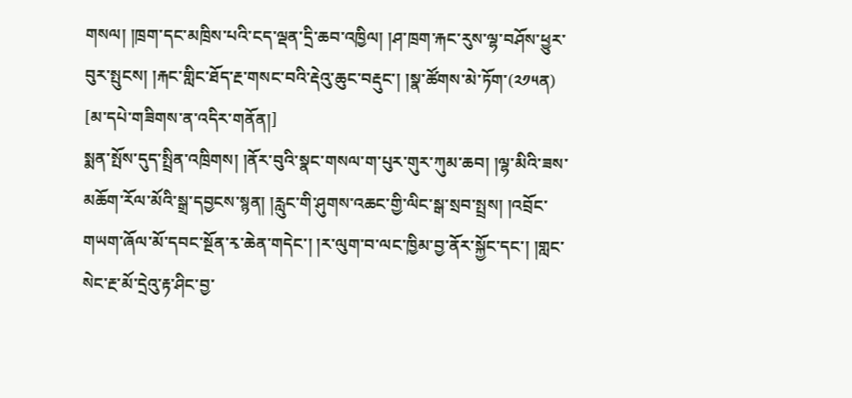གསལ། །ཁྲག་དང་མཁྲིས་པའི་ངད་ལྡན་དྲི་ཆབ་འཁྱིལ། །ཤ་ཁྲག་རྐང་རུས་ལྷ་བཤོས་ཕྱུར་བུར་སྤུངས། །རྐང་གླིང་ཐོད་རྔ་གསང་བའི་རྡེའུ་ཆུང་བརྡུང་། །སྣ་ཚོགས་མེ་ཏོག་(༢༡༥ན)
[མ་དཔེ་གཟིགས་ན་འདིར་གནོན།]
སྨན་སྤོས་དུད་སྤྲིན་འཁྲིགས། །ནོར་བུའི་སྣང་གསལ་ག་པུར་གུར་ཀུམ་ཆབ། །ལྷ་མིའི་ཟས་མཆོག་རོལ་མོའི་སྒྲ་དབྱངས་སྙན། །རླུང་གི་ཤུགས་འཆང་གྱི་ལིང་སྒ་སྲབ་སྤྲས། །འབྲོང་གཡག་ཞོལ་མོ་དབང་སྔོན་རྭ་ཆེན་གདེང་། །ར་ལུག་བ་ལང་ཁྱིམ་བྱ་ནོར་སྐྱོང་དང་། །གླང་སེང་རྔ་མོ་དྲེའུ་རྟ་ཤིང་བྱ་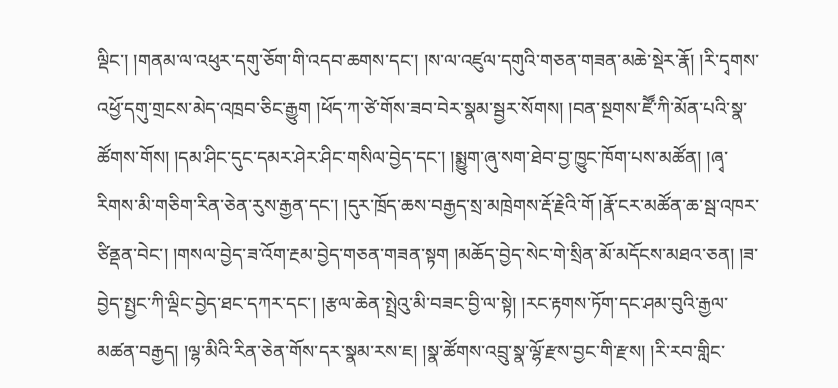ལྡིང་། །གནམ་ལ་འཕུར་དགུ་ཅོག་གི་འདབ་ཆགས་དང་། །ས་ལ་འཛུལ་དགུའི་གཅན་གཟན་མཆེ་སྡེར་རྣོ། །རི་དྭགས་འཕྱོ་དགུ་གྲངས་མེད་འཁྲབ་ཅིང་རྒྱུག །ཕོད་ཀ་ཙེ་གོས་ཟབ་བེར་སྣམ་སྦྱར་སོགས། །བན་སྔགས་ཛཽ་ཀི་མོན་པའི་སྣ་ཚོགས་གོས། །དམ་ཤིང་དུང་དམར་ཤེར་ཤིང་གསིལ་བྱེད་དང་། །སྨྱུག་ཞུ་སག་ཐེབ་བྱ་ཁྱུང་ཁོག་པས་མཚོན། །ཞྭ་རིགས་མི་གཅིག་རིན་ཅེན་རུས་རྒྱན་དང་། །དུར་ཁྲོད་ཆས་བརྒྱད་སྲ་མཁྲེགས་རྡོ་རྗེའི་གོ །རྣོ་ངར་མཚོན་ཆ་སྦ་འཁར་ཙིནྡན་བེང་། །གསལ་བྱེད་ཟ་འོག་རྔམ་བྱེད་གཅན་གཟན་སྟག །མཆོད་བྱེད་སེང་གེ་སྲིན་མོ་མདོངས་མཐའ་ཅན། །ཟ་བྱེད་སྤྱང་ཀི་ལྡིང་བྱེད་ཐང་དཀར་དང་། །རྩལ་ཆེན་སྤྲེའུ་མི་བཟང་བྱི་ལ་སྟེ། །རང་རྟགས་ཏོག་དང་ཤམ་བུའི་རྒྱལ་མཚན་བརྒྱད། །ལྷ་མིའི་རིན་ཅེན་གོས་དར་སྣམ་རས་ཇ། །སྣ་ཚོགས་འབྲུ་སྣ་ལྷོ་རྫས་བྱང་གི་རྫས། །རི་རབ་གླིང་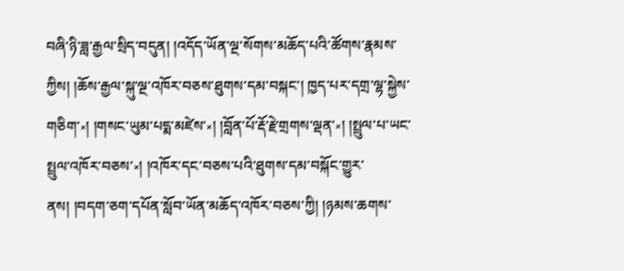བཞི་ཉི་ཟླ་རྒྱལ་སྲིད་བདུན། །འདོད་ཡོན་ལྔ་སོགས་མཆོད་པའི་ཚོགས་རྣམས་ཀྱིས། །ཆོས་རྒྱལ་སྐུ་ལྔ་འཁོར་བཅས་ཐུགས་དམ་བསྐང་། ཁྱད་པར་དགྲ་ལྷ་སྐྱེས་གཅིག་༝། །གསང་ཡུམ་པདྨ་མཛེས་༝། །བློན་པོ་རྡོ་རྗེ་གྲགས་ལྡན་༝། །སྤྲུལ་པ་ཡང་སྤྲུལ་འཁོར་བཅས་༝། །འཁོར་དང་བཅས་པའི་ཐུགས་དམ་བསྐོང་གྱུར་ནས། །བདག་ཅག་དཔོན་སློབ་ཡོན་མཆོད་འཁོར་བཅས་ཀྱི། །ཉམས་ཆགས་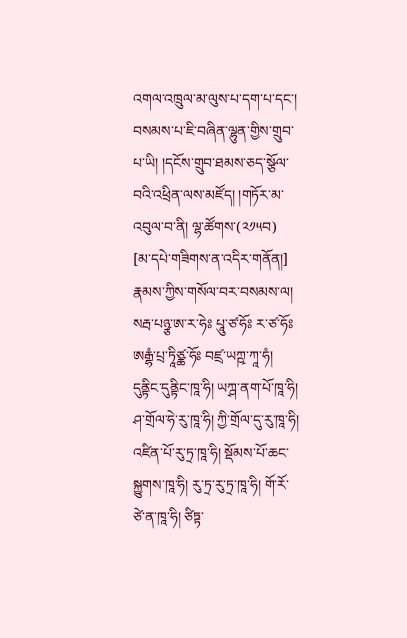འགལ་འཁྲུལ་མ་ལུས་པ་དག་པ་དང་། བསམས་པ་ཇི་བཞིན་ལྷུན་གྱིས་གྲུབ་པ་ཡི། །དངོས་གྲུབ་ཐམས་ཅད་སྩོལ་བའི་འཕྲིན་ལས་མཛོད། །གཏོར་མ་འབུལ་བ་ནི། ལྷ་ཚོགས་(༢༡༥བ)
[མ་དཔེ་གཟིགས་ན་འདིར་གནོན།]
རྣམས་ཀྱིས་གསོལ་བར་བསམས་ལ། སརྦ་པཉྩ་ཨ་ར་ཧེཿ པཱུ་ཙ་ཧོཿ ར་ཙ་ཧོཿ ཨརྒྷཾ་པྲ་ཏཱིཙྪ་ཧོཿ བཛྲ་ཡཀྵ་ཀཱ་ཧཾ། དུནྟིང་དུནྟིང་ཁཱ་ཧི། ཡཀྴ་ནག་པོ་ཁཱ་ཧི། ཤ་གྲོལ་ཧེ་རུ་ཁཱ་ཧི། ཀྱི་གྲོལ་དུ་རུ་ཁཱ་ཧི། འཛིན་པོ་རུ་ཏྲ་ཁཱ་ཧི། སྡོམས་པོ་ཆང་སྐྱུགས་ཁཱ་ཧི། རུ་ཏྲ་རུ་ཏྲ་ཁཱ་ཧི། གོ་རོ་ཙེ་ན་ཁཱ་ཧི། ཙིཏྟ་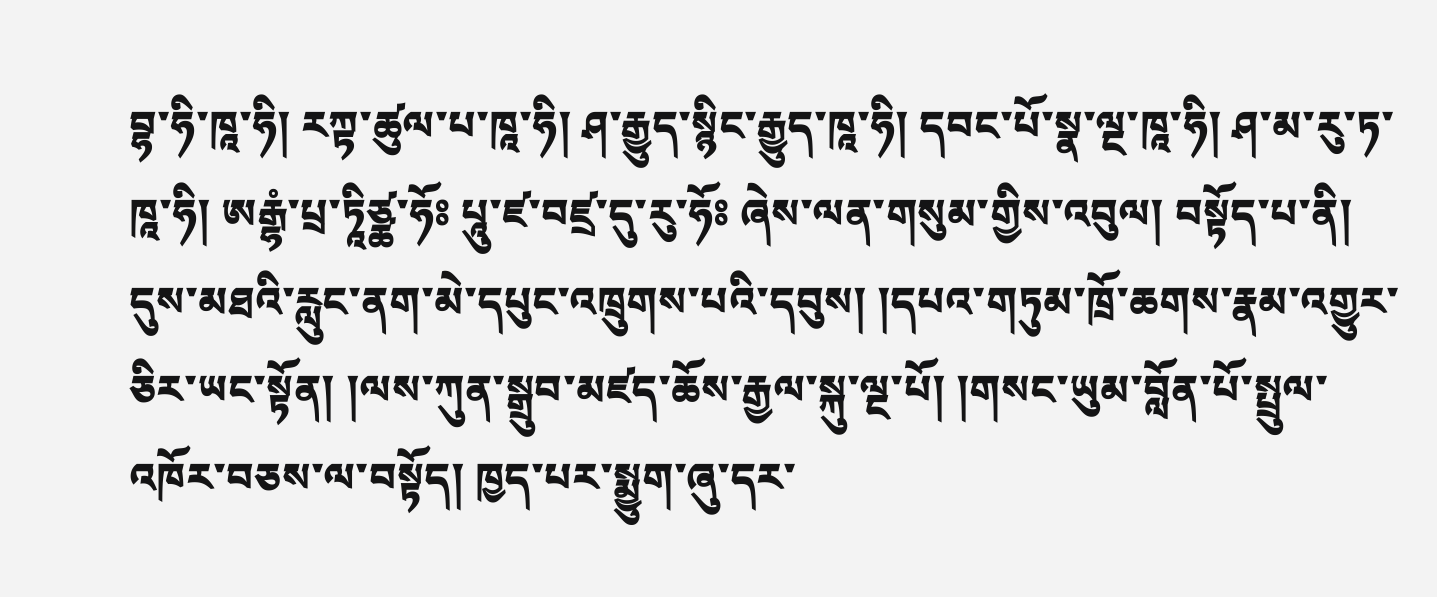བྷ་ཧི་ཁཱ་ཧི། རཀྟ་ཚུལ་པ་ཁཱ་ཧི། ཤ་རྒྱུད་སྙིང་རྒྱུད་ཁཱ་ཧི། དབང་པོ་སྣ་ལྔ་ཁཱ་ཧི། ཤ་མ་རུ་ཏ་ཁཱ་ཧི། ཨརྒྷཾ་པྲ་ཏཱིཙྪ་ཧོཿ པཱུ་ཛ་བཛྲ་དུ་རུ་ཧོཿ ཞེས་ལན་གསུམ་གྱིས་འབུལ། བསྟོད་པ་ནི། དུས་མཐའི་རླུང་ནག་མེ་དཔུང་འཁྲུགས་པའི་དབུས། །དཔའ་གཏུམ་ཁྲོ་ཆགས་རྣམ་འགྱུར་ཅིར་ཡང་སྟོན། །ལས་ཀུན་སྒྲུབ་མཛད་ཆོས་རྒྱལ་སྐུ་ལྔ་པོ། །གསང་ཡུམ་བློན་པོ་སྤྲུལ་འཁོར་བཅས་ལ་བསྟོད། ཁྱད་པར་སྨྱུག་ཞུ་དར་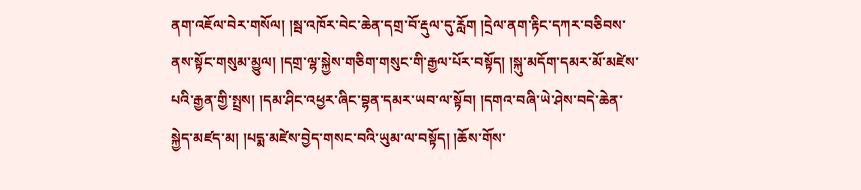ནག་འཇོལ་བེར་གསོལ། །སྦ་འཁོར་བེང་ཆེན་དགྲ་བོ་རྡུལ་དུ་རློག །དྲེལ་ནག་རྟིང་དཀར་བཅིབས་ནས་སྟོང་གསུམ་མྱུལ། །དགྲ་ལྷ་སྐྱེས་གཅིག་གསུང་གི་རྒྱལ་པོར་བསྟོད། །སྐུ་མདོག་དམར་མོ་མཛེས་པའི་རྒྱན་གྱི་སྤྲས། །དམ་ཤིང་འཕྱར་ཞིང་བྷན་དམར་ཡབ་ལ་སྟོབ། །དགའ་བཞི་ཡེ་ཤེས་བདེ་ཆེན་སྐྱེད་མཛད་མ། །པདྨ་མཛེས་བྱེད་གསང་བའི་ཡུམ་ལ་བསྟོད། །ཆོས་གོས་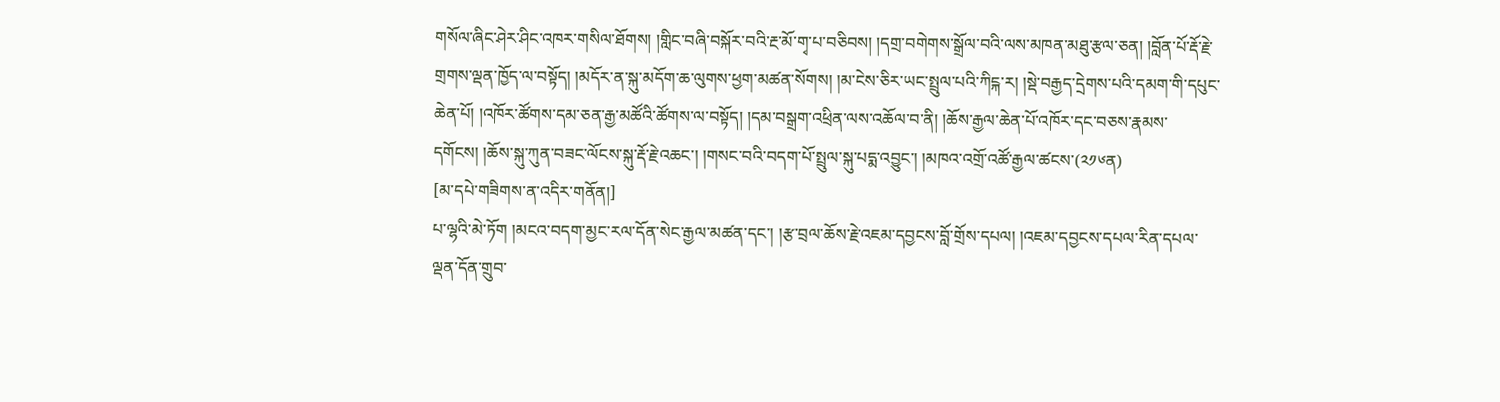གསོལ་ཞིང་ཤེར་ཤིང་འཁར་གསིལ་ཐོགས། །གླིང་བཞི་བསྐོར་བའི་རྔ་མོ་གྭ་པ་བཅིབས། །དགྲ་བགེགས་སྒྲོལ་བའི་ལས་མཁན་མཐུ་རྩལ་ཅན། །བློན་པོ་རྡོ་རྗེ་གྲགས་ལྡན་ཁྱོད་ལ་བསྟོད། །མདོར་ན་སྐུ་མདོག་ཆ་ལུགས་ཕྱག་མཚན་སོགས། །མ་ངེས་ཅིར་ཡང་སྤྲུལ་པའི་ཀིངྐ་ར། །སྡེ་བརྒྱད་དྲེགས་པའི་དམག་གི་དཔུང་ཆེན་པོ། །འཁོར་ཚོགས་དམ་ཅན་རྒྱ་མཚོའི་ཚོགས་ལ་བསྟོད། །དམ་བསྒྲག་འཕྲིན་ལས་འཆོལ་བ་ནི། །ཆོས་རྒྱལ་ཆེན་པོ་འཁོར་དང་བཅས་རྣམས་དགོངས། །ཆོས་སྐུ་ཀུན་བཟང་ལོངས་སྐུ་རྡོ་རྗེ་འཆང་། །གསང་བའི་བདག་པོ་སྤྲུལ་སྐུ་པདྨ་འབྱུང་། །མཁའ་འགྲོ་འཚོ་རྒྱལ་ཚངས་(༢༡༦ན)
[མ་དཔེ་གཟིགས་ན་འདིར་གནོན།]
པ་ལྷའི་མེ་ཏོག །མངའ་བདག་མྱང་རལ་དོན་སེང་རྒྱལ་མཚན་དང་། །རྩ་བྲལ་ཆོས་རྗེ་འཇམ་དབྱངས་བློ་གྲོས་དཔལ། །འཇམ་དབྱངས་དཔལ་རིན་དཔལ་ལྡན་དོན་གྲུབ་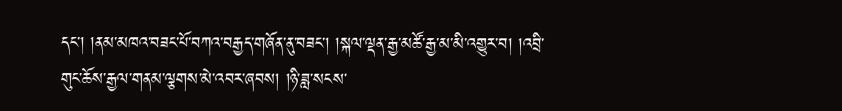དང་། །ནམ་མཁའ་བཟང་པོ་བཀའ་བརྒྱད་གཞོན་ནུ་བཟང་། །སྐལ་ལྡན་རྒྱ་མཚོ་རྒྱ་མ་མི་འགྱུར་བ། །འབྲི་གུང་ཆོས་རྒྱལ་གནམ་ལྕགས་མེ་འབར་ཞབས། །ཉི་ཟླ་སངས་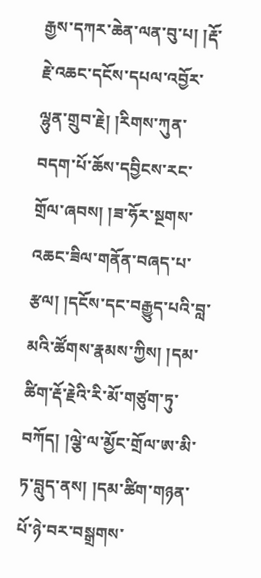རྒྱས་དཀར་ཆེན་ལན་བུ་པ། །རྡོ་རྗེ་འཆང་དངོས་དཔལ་འབྱོར་ལྷུན་གྲུབ་རྗེ། །རིགས་ཀུན་བདག་པོ་ཆོས་དབྱིངས་རང་གྲོལ་ཞབས། །ཟ་ཧོར་སྔགས་འཆང་ཟིལ་གནོན་བཞད་པ་རྩལ། །དངོས་དང་བརྒྱུད་པའི་བླ་མའི་ཚོགས་རྣམས་ཀྱིས། །དམ་ཚིག་རྡོ་རྗེའི་རི་མོ་གཙུག་ཏུ་བཀོད། །ལྕེ་ལ་མྱོང་གྲོལ་ཨ་མི་ཏ་བླུད་ནས། །དམ་ཚིག་གཉན་པོ་ཉེ་བར་བསྒྲགས་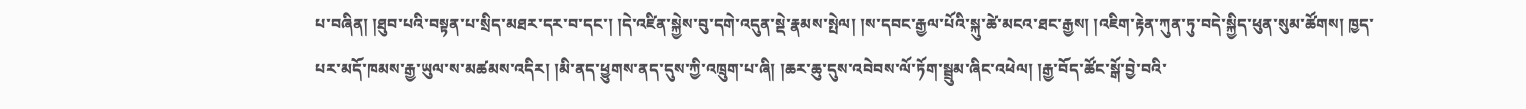པ་བཞིན། །ཐུབ་པའི་བསྟན་པ་སྲིད་མཐར་དར་བ་དང་། །དེ་འཛིན་སྐྱེས་བུ་དགེ་འདུན་སྡེ་རྣམས་སྤེལ། །ས་དབང་རྒྱལ་པོའི་སྐུ་ཚེ་མངའ་ཐང་རྒྱས། །འཇིག་རྟེན་ཀུན་ཏུ་བདེ་སྐྱིད་ཕུན་སུམ་ཚོགས། ཁྱད་པར་མདོ་ཁམས་རྒྱ་ཡུལ་ས་མཚམས་འདིར། །མི་ནད་ཕྱུགས་ནད་དུས་ཀྱི་འཁྲུག་པ་ཞི། །ཆར་ཆུ་དུས་འབེབས་ལོ་ཏོག་སྦྲུམ་ཞིང་འཕེལ། །རྒྱ་བོད་ཚོང་སྒོ་བྱེ་བའི་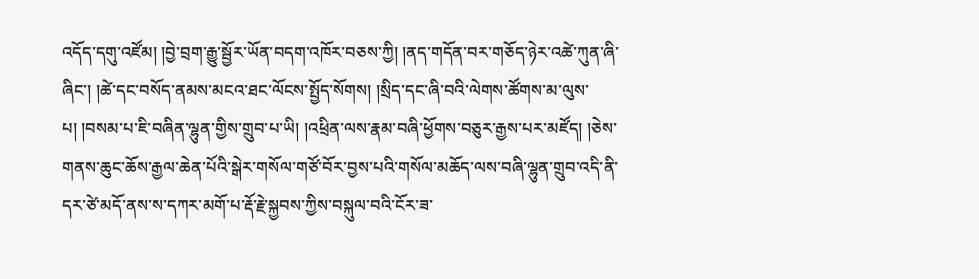འདོད་དགུ་འཛོམ། །བྱེ་བྲག་རྒྱུ་སྦྱོར་ཡོན་བདག་འཁོར་བཅས་ཀྱི། །ནད་གདོན་བར་གཅོད་ཉེར་འཚེ་ཀུན་ཞི་ཞིང་། །ཚེ་དང་བསོད་ནམས་མངའ་ཐང་ལོངས་སྤྱོད་སོགས། །སྲིད་དང་ཞི་བའི་ལེགས་ཚོགས་མ་ལུས་པ། །བསམ་པ་ཇི་བཞིན་ལྷུན་གྱིས་གྲུབ་པ་ཡི། །འཕྲིན་ལས་རྣམ་བཞི་ཕྱོགས་བཅུར་རྒྱས་པར་མཛོད། །ཅེས་གནས་ཆུང་ཆོས་རྒྱལ་ཆེན་པོའི་སྒེར་གསོལ་གཙོ་བོར་བྱས་པའི་གསོལ་མཆོད་ལས་བཞི་ལྷུན་གྲུབ་འདི་ནི་དར་ཙེ་མདོ་ནས་ས་དཀར་མགོ་པ་རྡོ་རྗེ་སྐྱབས་ཀྱིས་བསྐུལ་བའི་ངོར་ཟ་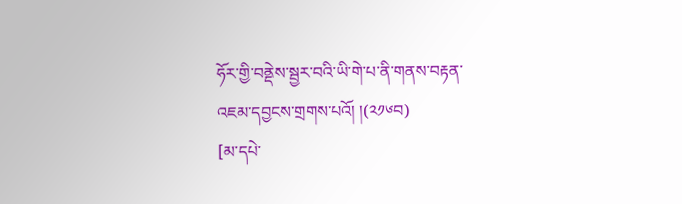ཧོར་གྱི་བནྡེས་སྦྱར་བའི་ཡི་གེ་པ་ནི་གནས་བརྟན་འཇམ་དབྱངས་གྲགས་པའོ། །(༢༡༦བ)
[མ་དཔེ་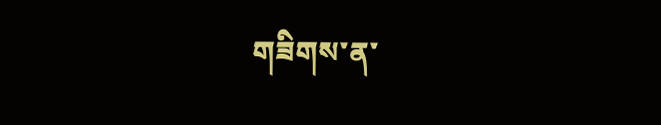གཟིགས་ན་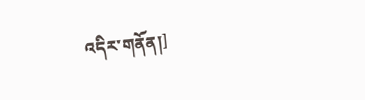འདིར་གནོན།]